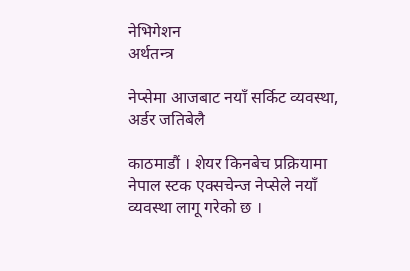नेभिगेशन
अर्थतन्त्र

नेप्सेमा आजबाट नयाँ सर्किट व्यवस्था, अर्डर जतिबेलै

काठमाडौं । शेयर किनबेच प्रक्रियामा नेपाल स्टक एक्सचेन्ज नेप्सेले नयाँ व्यवस्था लागू गरेको छ ।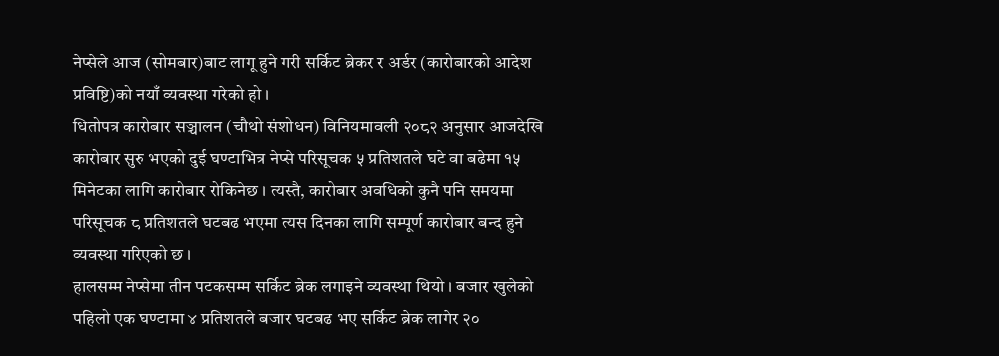नेप्सेले आज (सोमबार)बाट लागू हुने गरी सर्किट ब्रेकर र अर्डर (कारोबारको आदेश प्रविष्टि)को नयाँ व्यवस्था गरेको हो ।
धितोपत्र कारोबार सञ्चालन (चौथो संशोधन) विनियमावली २०८२ अनुसार आजदेखि कारोबार सुरु भएको दुई घण्टाभित्र नेप्से परिसूचक ५ प्रतिशतले घटे वा बढेमा १५ मिनेटका लागि कारोबार रोकिनेछ । त्यस्तै, कारोबार अवधिको कुनै पनि समयमा परिसूचक ८ प्रतिशतले घटबढ भएमा त्यस दिनका लागि सम्पूर्ण कारोबार बन्द हुने व्यवस्था गरिएको छ ।
हालसम्म नेप्सेमा तीन पटकसम्म सर्किट ब्रेक लगाइने व्यवस्था थियो । बजार खुलेको पहिलो एक घण्टामा ४ प्रतिशतले बजार घटबढ भए सर्किट ब्रेक लागेर २०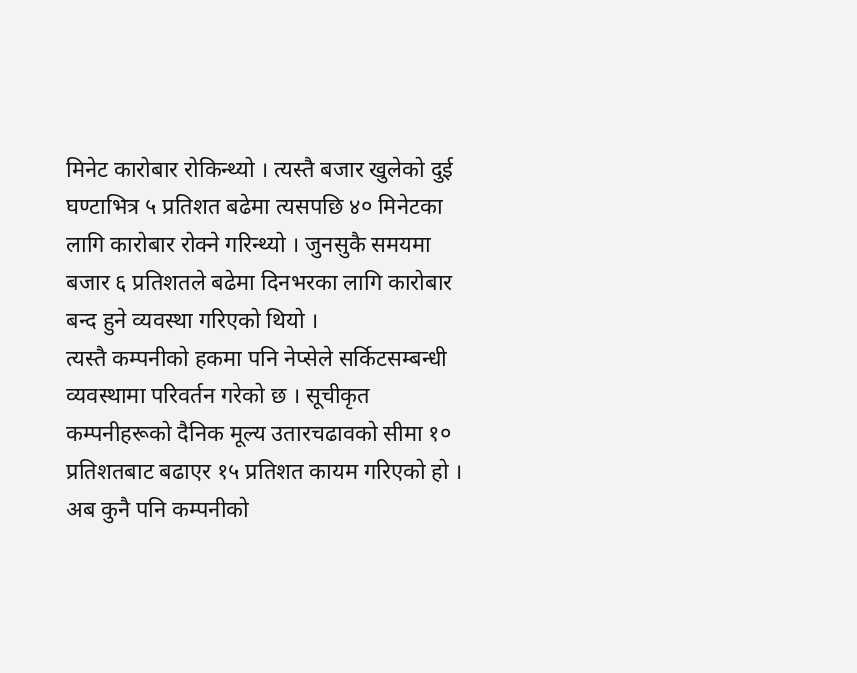मिनेट कारोबार रोकिन्थ्यो । त्यस्तै बजार खुलेको दुई घण्टाभित्र ५ प्रतिशत बढेमा त्यसपछि ४० मिनेटका लागि कारोबार रोक्ने गरिन्थ्यो । जुनसुकै समयमा बजार ६ प्रतिशतले बढेमा दिनभरका लागि कारोबार बन्द हुने व्यवस्था गरिएको थियो ।
त्यस्तै कम्पनीको हकमा पनि नेप्सेले सर्किटसम्बन्धी व्यवस्थामा परिवर्तन गरेको छ । सूचीकृत कम्पनीहरूको दैनिक मूल्य उतारचढावको सीमा १० प्रतिशतबाट बढाएर १५ प्रतिशत कायम गरिएको हो । अब कुनै पनि कम्पनीको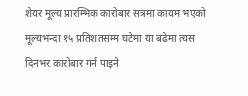शेयर मूल्य प्रारम्भिक कारोबार सत्रमा कायम भएको मूल्यभन्दा १५ प्रतिशतसम्म घटेमा या बढेमा त्यस दिनभर कारोबार गर्न पाइने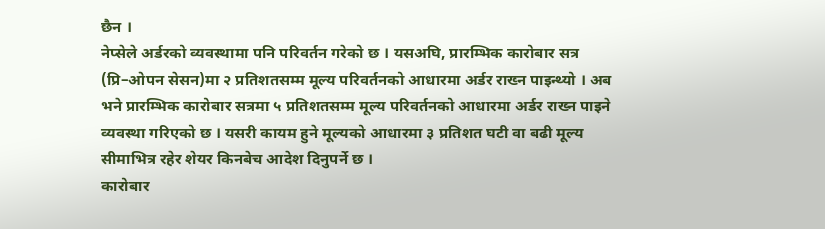छैन ।
नेप्सेले अर्डरको व्यवस्थामा पनि परिवर्तन गरेको छ । यसअघि, प्रारम्भिक कारोबार सत्र (प्रि–ओपन सेसन)मा २ प्रतिशतसम्म मूल्य परिवर्तनको आधारमा अर्डर राख्न पाइन्थ्यो । अब भने प्रारम्भिक कारोबार सत्रमा ५ प्रतिशतसम्म मूल्य परिवर्तनको आधारमा अर्डर राख्न पाइने व्यवस्था गरिएको छ । यसरी कायम हुने मूल्यको आधारमा ३ प्रतिशत घटी वा बढी मूल्य सीमाभित्र रहेर शेयर किनबेच आदेश दिनुपर्ने छ ।
कारोबार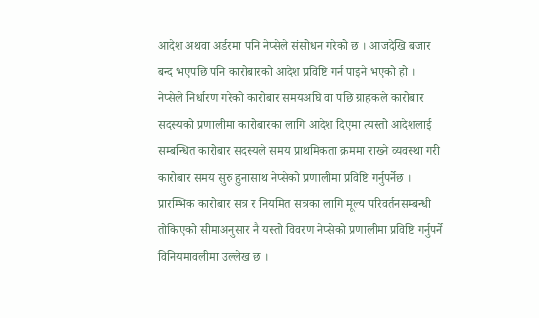आदेश अथवा अर्डरमा पनि नेप्सेले संसोधन गरेको छ । आजदेखि बजार बन्द भएपछि पनि कारोबारको आदेश प्रविष्टि गर्न पाइने भएको हो । नेप्सेले निर्धारण गरेको कारोबार समयअघि वा पछि ग्राहकले कारोबार सदस्यको प्रणालीमा कारोबारका लागि आदेश दिएमा त्यस्तो आदेशलाई सम्बन्धित कारोबार सदस्यले समय प्राथमिकता क्रममा राख्ने व्यवस्था गरी कारोबार समय सुरु हुनासाथ नेप्सेको प्रणालीमा प्रविष्टि गर्नुपर्नेछ ।
प्रारम्भिक कारोबार सत्र र नियमित सत्रका लागि मूल्य परिवर्तनसम्बन्धी तोकिएको सीमाअनुसार नै यस्तो विवरण नेप्सेको प्रणालीमा प्रविष्टि गर्नुपर्ने विनियमावलीमा उल्लेख छ ।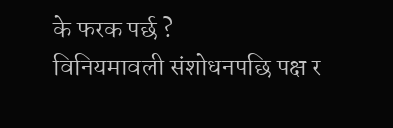के फरक पर्छ ?
विनियमावली संशोधनपछि पक्ष र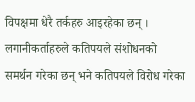विपक्षमा धेरै तर्कहरु आइरहेका छन् । लगानीकर्ताहरुले कतिपयले संशोधनको समर्थन गरेका छन् भने कतिपयले विरोध गरेका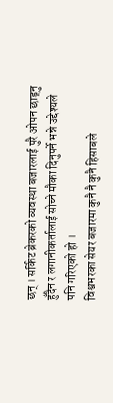छन् । सर्किट ब्रेकरको व्यवस्था बजारलाई पुरै ओपन छाड्नु हुँदैन र लगानीकर्तालाई सोच्ने मौका दिनुपर्ने भन्ने उद्देश्यले पनि गरिएको हो ।
विश्वभरका सेयर बजारमा कुनै नै कुनै हिसाबले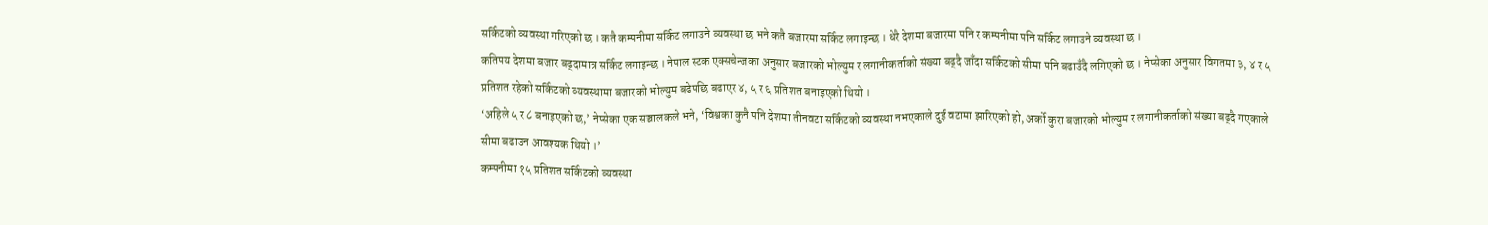सर्किटको व्यवस्था गरिएको छ । कतै कम्पनीमा सर्किट लगाउने व्यवस्था छ भने कतै बजारमा सर्किट लगाइन्छ । धेरै देशमा बजारमा पनि र कम्पनीमा पनि सर्किट लगाउने व्यवस्था छ ।
कतिपय देशमा बजार बढ्दामात्र सर्किट लगाइन्छ । नेपाल स्टक एक्सचेन्जका अनुसार बजारको भोल्युम र लगानीकर्ताको संख्या बढ्दै जाँदा सर्किटको सीमा पनि बढाउँदै लगिएको छ । नेप्सेका अनुसार विगतमा ३, ४ र ५ प्रतिशत रहेको सर्किटको व्यवस्थामा बजारको भोल्युम बढेपछि बढाएर ४, ५ र ६ प्रतिशत बनाइएको थियो ।
‘अहिले ५ र ८ बनाइएको छ,’ नेप्सेका एक सञ्चालकले भने, ‘विश्वका कुनै पनि देशमा तीनवटा सर्किटको व्यवस्था नभएकाले दुई वटामा झारिएको हो, अर्को कुरा बजारको भोल्युम र लगानीकर्ताको संख्या बढ्दै गएकाले सीमा बढाउन आवश्यक थियो ।’
कम्पनीमा १५ प्रतिशत सर्किटको व्यवस्था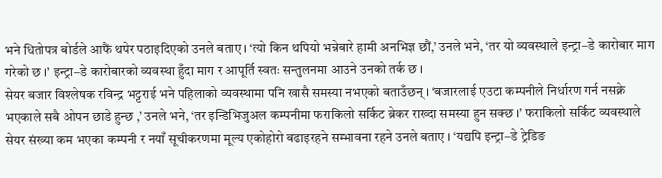भने धितोपत्र बोर्डले आफैं थपेर पठाइदिएको उनले बताए । ‘त्यो किन थपियो भन्नेबारे हामी अनभिज्ञ छौं,’ उनले भने, ‘तर यो व्यवस्थाले इन्ट्रा–डे कारोबार माग गरेको छ ।’ इन्ट्रा–डे कारोबारको व्यवस्था हुँदा माग र आपूर्ति स्वतः सन्तुलनमा आउने उनको तर्क छ ।
सेयर बजार विश्लेषक रविन्द्र भट्टराई भने पहिलाको व्यवस्थामा पनि खासै समस्या नभएको बताउँछन् । ‘बजारलाई एउटा कम्पनीले निर्धारण गर्न नसक्ने भएकाले सबै ओपन छाडे हुन्छ ,’ उनले भने, ‘तर इन्डिभिजुअल कम्पनीमा फराकिलो सर्किट ब्रेकर राख्दा समस्या हुन सक्छ ।’ फराकिलो सर्किट व्यवस्थाले सेयर संख्या कम भएका कम्पनी र नयाँ सूचीकरणमा मूल्य एकोहोरो बढाइरहने सम्भावना रहने उनले बताए । ‘यद्यपि इन्ट्रा–डे ट्रेडिङ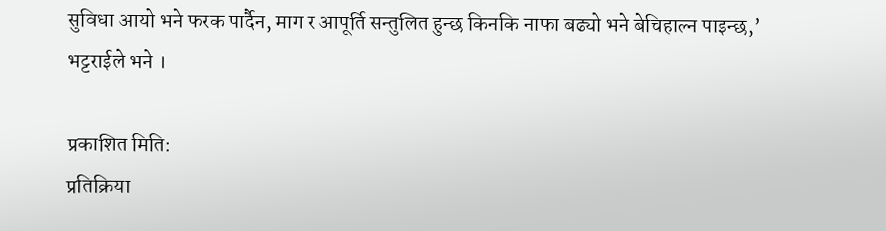सुविधा आयो भने फरक पार्दैन, माग र आपूर्ति सन्तुलित हुन्छ किनकि नाफा बढ्यो भने बेचिहाल्न पाइन्छ,’ भट्टराईले भने ।

प्रकाशित मिति:
प्रतिक्रिया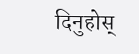दिनुहोस्